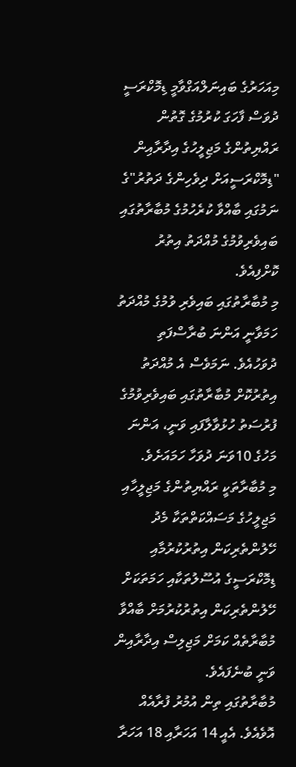މިއަހަރުގެ ބައިނަލްއަގްވާމީ ޑިމޮކްރަސީ ދުވަސް ފާހަގަ ކުރުމުގެ ގޮތުން ރައްޔިތުންގެ މަޖިލީހުގެ އިދާރާއިން "ޑިމޮކްރަސީއަށް ދިވެހިންގެ ދަތުރު"ގެ ނަމުގައި ބާއްވާ ކުރެހުމުގެ މުބާރާތުގައި ބައިވެރިވުމުގެ މުއްދަތު އިތުރު ކޮށްފިއެވެ.
މި މުބާރާތުގައި ބައިވެރި ވުމުގެ މުއްދަތު ހަމަވާނީ އަންނަ ބުރާސްފަތި ދުވަހުއެވެ. ނަމަވެސް އެ މުއްދަތު އިތުރުކޮށް މުބާރާތުގައި ބައިވެރިވުމުގެ ފުރުސަތު ހުޅުވާލާފައި ވަނީ، އަންނަ މަހުގެ 10ވަނަ ދުވަހާ ހަމައަށެވެ.
މި މުބާރާތަކީ ރައްޔިތުންގެ މަޖިލީހާއި މަޖިލީހުގެ މަސައްކަތްތަކާ މެދު ހޭލުންތެރިކަން އިތުރުކުރުމާއި ޑިމޮކްރަސީގެ އުސޫލުތަކާއި ހަމަތަކަށް ހޭލުންތެރިކަން އިތުރުކުރުމަށް ބާއްވާ މުބާރާތެއް ކަމަށް މަޖިލިސް އިދާރާއިން ވަނީ ބުނެފައެވެ.
މުބާރާތުގައި ތިން އުމުރު ފުރާއެއް އޮވެއެވެ. އެއީ 14 އަހަރާއި 18 އަހަރާ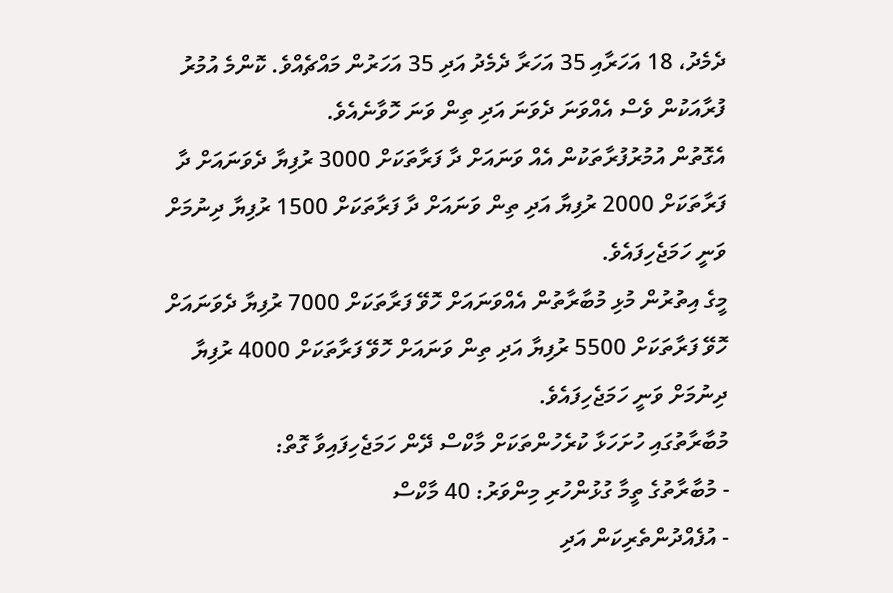ދެމެދު، 18 އަހަރާއި 35 އަހަރާ ދެމެދު އަދި 35 އަހަރުން މައްޗެއްވެ. ކޮންމެ އުމުރު ފުރާއަކުން ވެސް އެއްވަނަ ދެވަނަ އަދި ތިން ވަނަ ހޮވާނެއެވެ.
އެގޮތުން އުމުރުފުރާތަކުން އެއް ވަނައަށް ދާ ފަރާތަކަށް 3000 ރުފިޔާ ދެވަނައަށް ދާ ފަރާތަކަށް 2000 ރުފިޔާ އަދި ތިން ވަނައަށް ދާ ފަރާތަކަށް 1500 ރުފިޔާ ދިނުމަށް ވަނީ ހަމަޖެހިފައެވެ.
މީގެ އިތުރުން މުޅި މުބާރާތުން އެއްވަނައަށް ހޮވޭ ފަރާތަކަށް 7000 ރުފިޔާ ދެވަނައަށް ހޮވޭ ފަރާތަކަށް 5500 ރުފިޔާ އަދި ތިން ވަނައަށް ހޮވޭ ފަރާތަކަށް 4000 ރުފިޔާ ދިނުމަށް ވަނީ ހަމަޖެހިފައެވެ.
މުބާރާތުގައި ހުށަހަޅާ ކުރެހުންތަކަށް މާކްސް ދޭން ހަމަޖެހިފައިވާ ގޮތް:
- މުބާރާތުގެ ތީމާ ގުޅުންހުރި މިންވަރު: 40 މާކްސް
- އުފެއްދުންތެރިކަން އަދި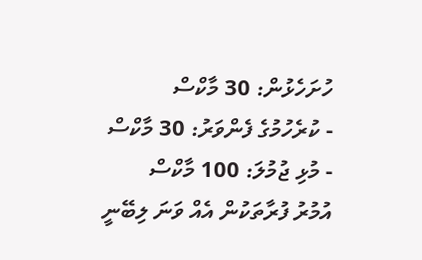ހުށަހެޅުން: 30 މާކްސް
- ކުރެހުމުގެ ފެންވަރު: 30 މާކްސް
- މުޅި ޖުމުލަ: 100 މާކްސް
އުމުރު ފުރާތަކުން އެއް ވަނަ ލިބޭނީ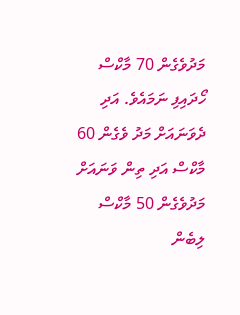މަދުވެގެން 70 މާކްސް ހޯދައިފި ނަމައެވެ. އަދި ދެވަނައަށް މަދު ވެގެން 60 މާކްސް އަދި ތިން ވަނައަށް މަދުވެގެން 50 މާކްސް ލިބެން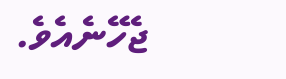ޖެހޭނެއެވެ.